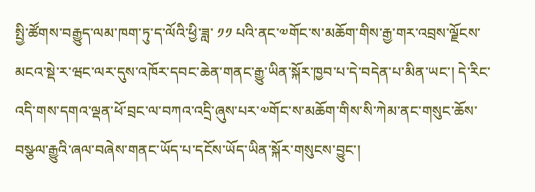སྤྱི་ཚོགས་བརྒྱུད་ལམ་ཁག་ཏུ་ད་ལོའི་ཕྱི་ཟླ་ ༡༡ པའི་ནང་༧གོང་ས་མཆོག་གིས་རྒྱ་གར་འབྲས་ལྗོངས་མངའ་སྡེ་ར་ཝང་ལར་དུས་འཁོར་དབང་ཆེན་གནང་རྒྱུ་ཡིན་སྐོར་ཁྱབ་པ་དེ་བདེན་པ་མིན་ཡང་། དེ་རིང་འདི་གས་དགའ་ལྡན་ཕོ་བྲང་ལ་བཀའ་འདྲི་ཞུས་པར་༧གོང་ས་མཆོག་གིས་སི་ཀེམ་ནང་གསུང་ཆོས་བསྩལ་རྒྱུའི་ཞལ་བཞེས་གནང་ཡོད་པ་དངོས་ཡོད་ཡིན་སྐོར་གསུངས་བྱུང་།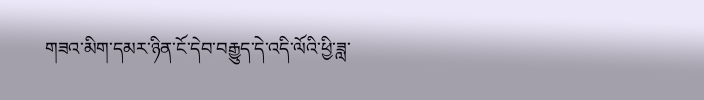གཟའ་མིག་དམར་ཉིན་ངོ་དེབ་བརྒྱུད་དེ་འདི་ལོའི་ཕྱི་ཟླ་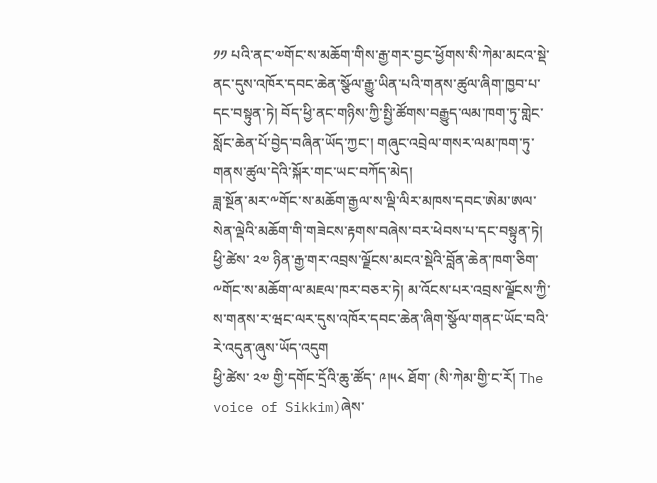༡༡ པའི་ནང་༧གོང་ས་མཆོག་གིས་རྒྱ་གར་བྱང་ཕྱོགས་སི་ཀེམ་མངའ་སྡེ་ནང་དུས་འཁོར་དབང་ཆེན་སྩོལ་རྒྱུ་ཡིན་པའི་གནས་ཚུལ་ཞིག་ཁྱབ་པ་དང་བསྟུན་ཏེ། བོད་ཕྱི་ནང་གཉིས་ཀྱི་སྤྱི་ཚོགས་བརྒྱུད་ལམ་ཁག་ཏུ་གླེང་སློང་ཆེན་པོ་བྱེད་བཞིན་ཡོད་ཀྱང་། གཞུང་འབྲེལ་གསར་ལམ་ཁག་ཏུ་གནས་ཚུལ་དེའི་སྐོར་གང་ཡང་བཀོད་མེད།
ཟླ་སྔོན་མར་༸གོང་ས་མཆོག་རྒྱལ་ས་ལྡི་ལིར་མཁས་དབང་ཨེམ་ཨལ་སེན་ལྡེའི་མཆོག་གི་གཟེངས་རྟགས་བཞེས་བར་ཕེབས་པ་དང་བསྟུན་ཏེ། ཕྱི་ཚེས་ ༢༧ ཉིན་རྒྱ་གར་འབྲས་ལྗོངས་མངའ་སྡེའི་བློན་ཆེན་ཁག་ཅིག་༸གོང་ས་མཆོག་ལ་མཇལ་ཁར་བཅར་ཏེ། མ་འོངས་པར་འབྲས་ལྗོངས་ཀྱི་ས་གནས་ར་ཝང་ལར་དུས་འཁོར་དབང་ཆེན་ཞིག་སྩོལ་གནང་ཡོང་བའི་རེ་འདུན་ཞུས་ཡོད་འདུག
ཕྱི་ཚེས་ ༢༧ གྱི་དགོང་དྲོའི་ཆུ་ཚོད་ ༩།༥༨ ཐོག་ (སི་ཀེམ་གྱི་ང་རོ། The voice of Sikkim)ཞེས་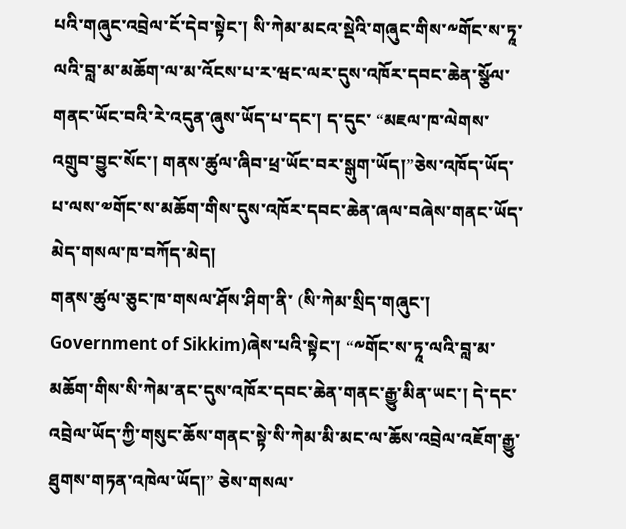པའི་གཞུང་འབྲེལ་ངོ་དེབ་སྟེང་། སི་ཀེམ་མངའ་སྡེའི་གཞུང་གིས་༸གོང་ས་ཏཱ་ལའི་བླ་མ་མཆོག་ལ་མ་འོངས་པ་ར་ཝང་ལར་དུས་འཁོར་དབང་ཆེན་སྩོལ་གནང་ཡོང་བའི་རེ་འདུན་ཞུས་ཡོད་པ་དང་། ད་དུང་ “མཇལ་ཁ་ལེགས་འགྲུབ་བྱུང་སོང་། གནས་ཚུལ་ཞིབ་ཕྲ་ཡོང་བར་སྒུག་ཡོད།”ཅེས་འཁོད་ཡོད་པ་ལས་༧གོང་ས་མཆོག་གིས་དུས་འཁོར་དབང་ཆེན་ཞལ་བཞེས་གནང་ཡོད་མེད་གསལ་ཁ་བཀོད་མེད།
གནས་ཚུལ་ཅུང་ཁ་གསལ་ཤོས་ཤིག་ནི་ (སི་ཀེམ་སྲིད་གཞུང་། Government of Sikkim)ཞེས་པའི་སྟེང་། “༸གོང་ས་ཏཱ་ལའི་བླ་མ་མཆོག་གིས་སི་ཀེམ་ནང་དུས་འཁོར་དབང་ཆེན་གནང་རྒྱུ་མིན་ཡང་། དེ་དང་འབྲེལ་ཡོད་ཀྱི་གསུང་ཆོས་གནང་སྟེ་སི་ཀེམ་མི་མང་ལ་ཆོས་འབྲེལ་འཇོག་རྒྱུ་ཐུགས་གཏན་འཁེལ་ཡོད།” ཅེས་གསལ་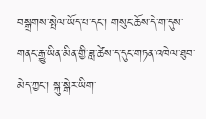བསྒྲགས་སྤེལ་ཡོད་པ་དང་། གསུང་ཆོས་དེ་ག་དུས་གནང་རྒྱུ་ཡིན་མིན་གྱི་ཟླ་ཚེས་ད་དུང་གཏན་འཁེལ་ཐུབ་མེད་ཀྱང་། སྐུ་སྒེར་ཡིག་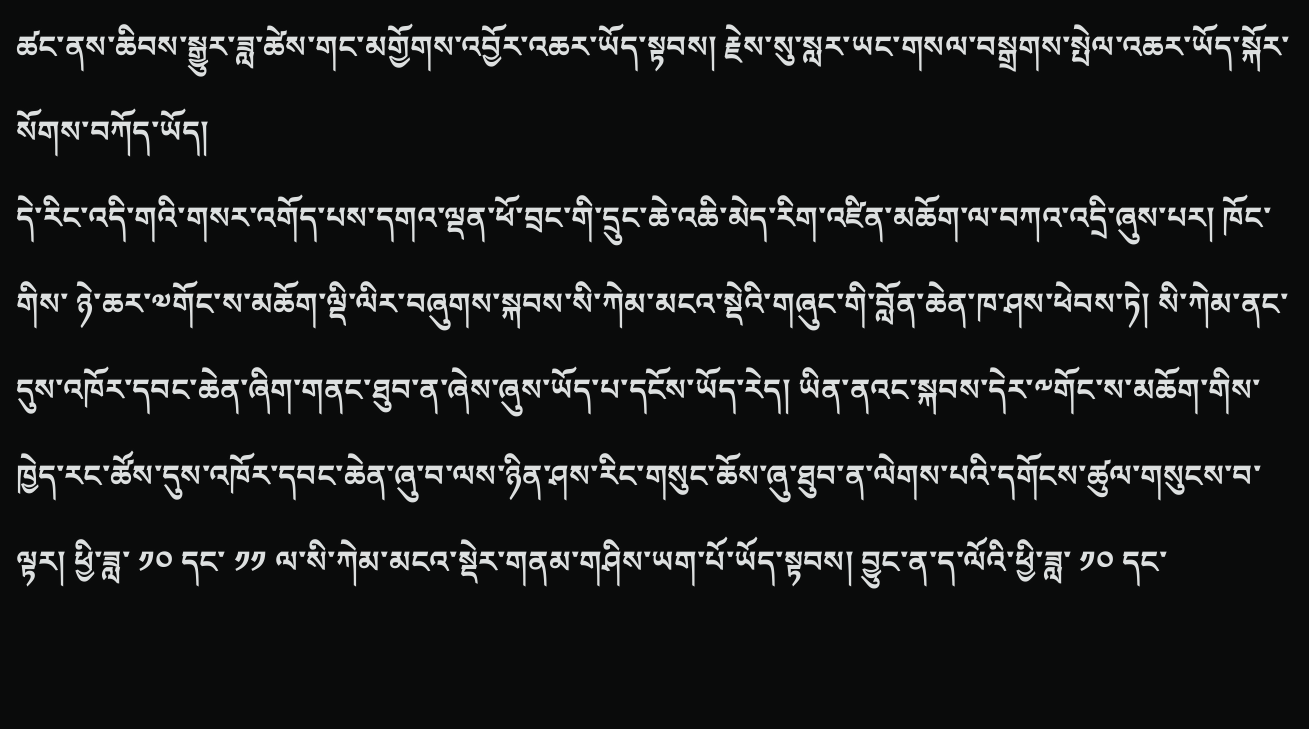ཚང་ནས་ཆིབས་སྒྱུར་ཟླ་ཚེས་གང་མགྱོགས་འབྱོར་འཆར་ཡོད་སྟབས། རྗེས་སུ་སླར་ཡང་གསལ་བསྒྲགས་སྤེལ་འཆར་ཡོད་སྐོར་སོགས་བཀོད་ཡོད།
དེ་རིང་འདི་གའི་གསར་འགོད་པས་དགའ་ལྡན་ཕོ་བྲང་གི་དྲུང་ཆེ་འཆི་མེད་རིག་འཛིན་མཆོག་ལ་བཀའ་འདྲི་ཞུས་པར། ཁོང་གིས་ ཉེ་ཆར་༧གོང་ས་མཆོག་ལྡི་ལིར་བཞུགས་སྐབས་སི་ཀེམ་མངའ་སྡེའི་གཞུང་གི་བློན་ཆེན་ཁ་ཤས་ཕེབས་ཏེ། སི་ཀེམ་ནང་དུས་འཁོར་དབང་ཆེན་ཞིག་གནང་ཐུབ་ན་ཞེས་ཞུས་ཡོད་པ་དངོས་ཡོད་རེད། ཡིན་ནའང་སྐབས་དེར་༸གོང་ས་མཆོག་གིས་ཁྱེད་རང་ཚོས་དུས་འཁོར་དབང་ཆེན་ཞུ་བ་ལས་ཉིན་ཤས་རིང་གསུང་ཆོས་ཞུ་ཐུབ་ན་ལེགས་པའི་དགོངས་ཚུལ་གསུངས་བ་ལྟར། ཕྱི་ཟླ་ ༡༠ དང་ ༡༡ ལ་སི་ཀེམ་མངའ་སྡེར་གནམ་གཤིས་ཡག་པོ་ཡོད་སྟབས། བྱུང་ན་ད་ལོའི་ཕྱི་ཟླ་ ༡༠ དང་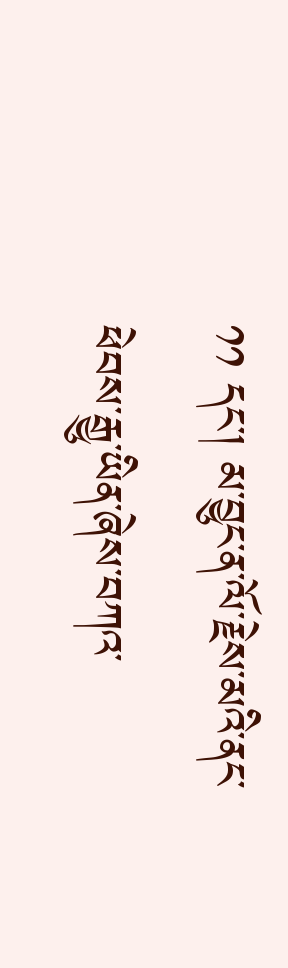༡༡ དང་། མ་བྱུང་ན་ལོ་རྗེས་མའི་ནང་ཕེབས་རྒྱུ་ཡིན་ཞེས་བཀའ་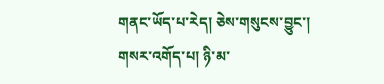གནང་ཡོད་པ་རེད། ཅེས་གསུངས་བྱུང་།
གསར་འགོད་པ། ཉི་མ་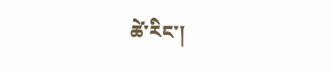ཚེ་རིང་།